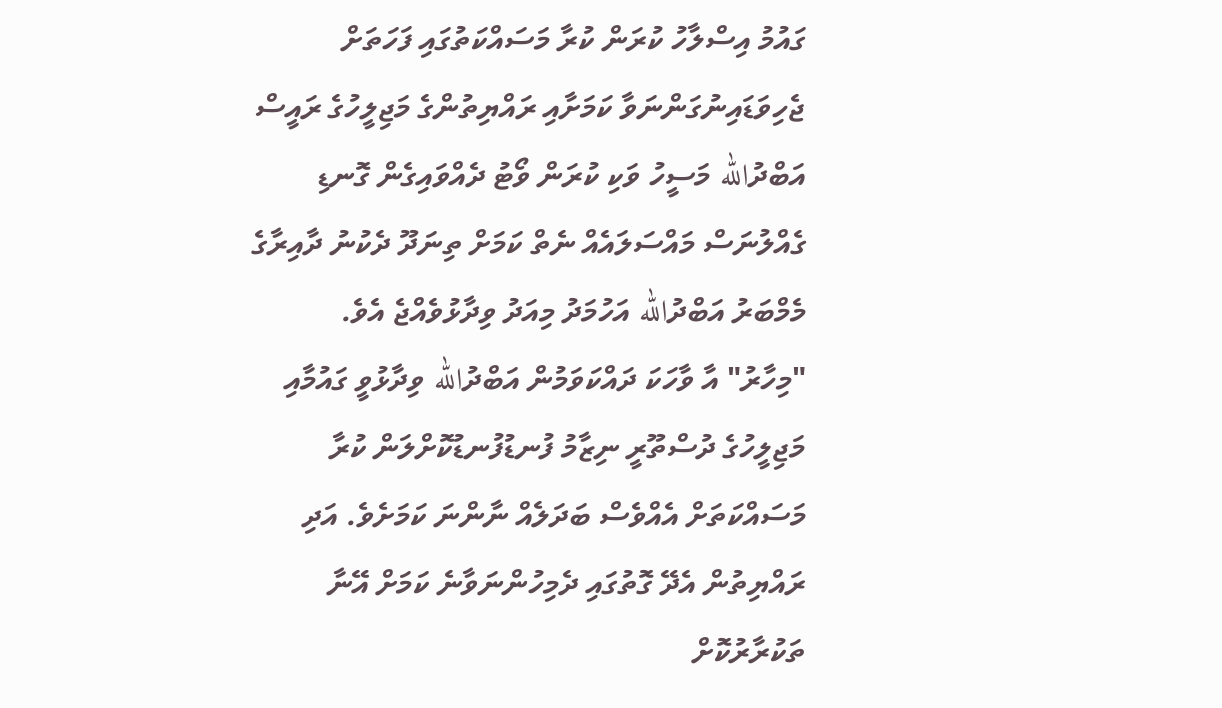ގައުމު އިސްލާހު ކުރަން ކުރާ މަސައްކަތުގައި ފަހަތަށް ޖެހިވަޑައިނުގަންނަވާ ކަމަށާއި ރައްޔިތުންގެ މަޖިލީހުގެ ރައީސް އަބްދުالله މަސީހު ވަކި ކުރަން ވޯޓު ދެއްވައިގެން ގޮނޑި ގެއްލުނަސް މައްސަލައެއް ނެތް ކަމަށް ތިނަދޫ ދެކުނު ދާއިރާގެ މެމްބަރު އަބްދުالله އަހުމަދު މިއަދު ވިދާޅުވެއްޖެ އެވެ.
"މިހާރު" އާ ވާހަކަ ދައްކަވަމުން އަބްދުالله ވިދާޅުވީ ގައުމާއި މަޖިލީހުގެ ދުސްތޫރީ ނިޒާމު ފުނޑުފުނޑުކޮށްލަން ކުރާ މަސައްކަތަށް އެއްވެސް ބަދަލެއް ނާންނަ ކަމަށެވެ. އަދި ރައްޔިތުން އެދޭ ގޮތުގައި ދެމިހުންނަވާނެ ކަމަށް އޭނާ ތަކުރާރުކޮށް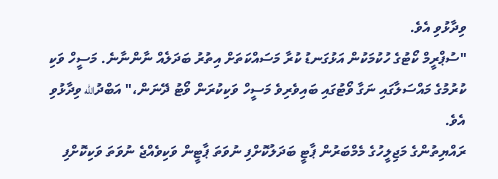ވިދާޅުވި އެވެ.
"ސުޕްރީމް ކޯޓުގެ ހުކުމަކުން އަޅުގަނޑު ކުރާ މަސައްކަތަށް އިތުރު ބަދަލެއް ނާންނާނެ. މަސީހް ވަކި ކުރުމުގެ މައްސަލާގައި ނަގާ ވޯޓުގައި ބައިވެރިވެ މަސީހް ވަކިކުރަން ވޯޓު ދޭނަން،" އަބްދުالله ވިދާޅުވި އެވެ.
ރައްޔިތުންގެ މަޖިލީހުގެ މެމްބަރުން ޕާޓީ ބަދަލުކޮށްފި ނުވަތަ ޕާޓީން ވަކިވެއްޖެ ނުވަތަ ވަކިކޮށްފި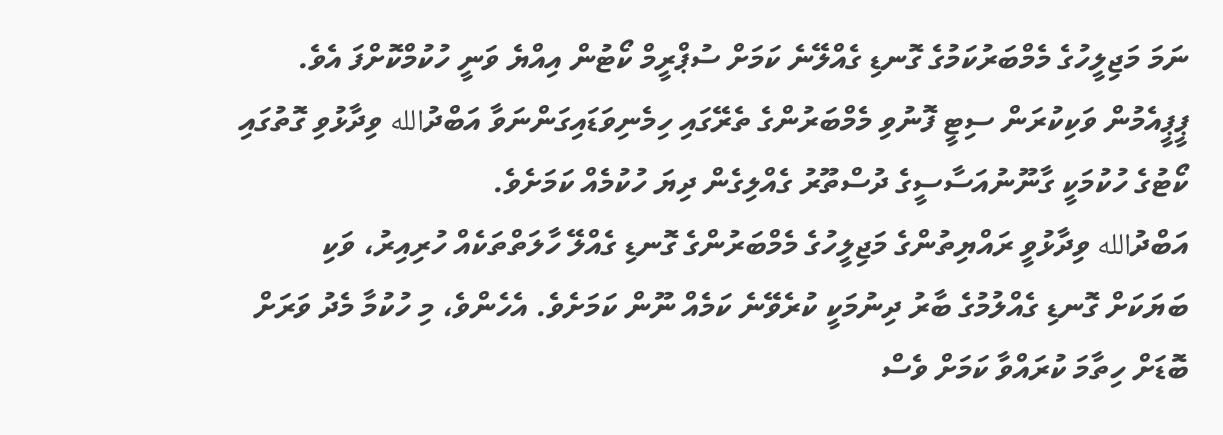ނަމަ މަޖިލީހުގެ މެމްބަރުކަމުގެ ގޮނޑި ގެއްލޭނެ ކަމަށް ސުޕްރީމް ކޯޓުން އިއްޔެ ވަނީ ހުކުމްކޮށްފަ އެވެ.
ޕީޕީއެމުން ވަކިކުރަން ސިޓީ ފޮނުވި މެމްބަރުންގެ ތެރޭގައި ހިމެނިވަޑައިގަންނަވާ އަބްދުالله ވިދާޅުވި ގޮތުގައި ކޯޓުގެ ހުކުމަކީ ގާނޫނުއަސާސީގެ ދުސްތޫރު ގެއްލިގެން ދިޔަ ހުކުމެއް ކަމަށެވެ.
އަބްދުالله ވިދާޅުވީ ރައްޔިތުންގެ މަޖިލީހުގެ މެމްބަރުންގެ ގޮނޑި ގެއްލޭ ހާލަތްތަކެއް ހުރިއިރު، ވަކި ބަޔަކަށް ގޮނޑި ގެއްލުމުގެ ބާރު ދިނުމަކީ ކުރެވޭނެ ކަމެއް ނޫން ކަމަށެވެ. އެހެންވެ، މި ހުކުމާ މެދު ވަރަށް ބޮޑަށް ހިތާމަ ކުރައްވާ ކަމަށް ވެސް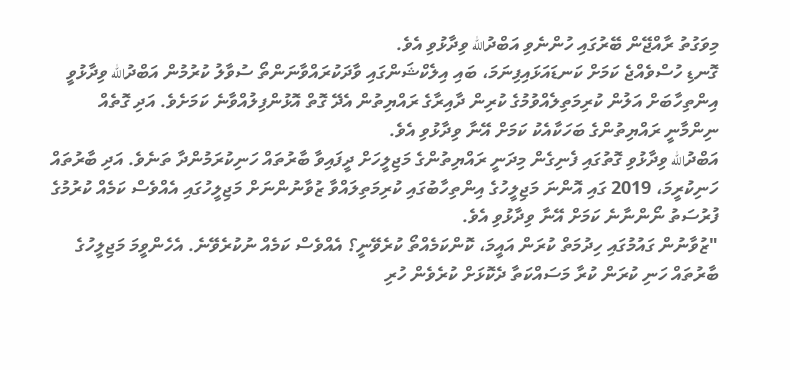މިވަގުތު ރާއްޖޭން ބޭރުގައި ހުންނެވި އަބްދުالله ވިދާޅުވި އެވެ.
ގޮނޑި ހުސްވެއްޖެ ކަމަށް ކަނޑައަޅައިފިނަމަ، ބައި އިލެކްޝަންގައި ވާދަކުރައްވާނަންތޯ ސުވާލު ކުރުމުން އަބްދުالله ވިދާޅުވީ އިންތިހާބަށް އަލުން ކުރިމަތިލެއްވުމުގެ ކުރިން ދާއިރާގެ ރައްޔިތުން އެދޭ ގޮތް އޮޅުންފިލުއްވާނެ ކަމަށެވެ. އަދި ގޮތެއް ނިންމާނީ ރައްޔިތުންގެ ބަހަކާއެކު ކަމަށް އޭނާ ވިދާޅުވި އެވެ.
އަބްދުالله ވިދާޅުވި ގޮތުގައި ފެނިގެން މިދަނީ ރައްޔިތުންގެ މަޖިލީހަށް ދީފައިވާ ބާރުތައް ހަނިކުރަމުންދާ ތަނެވެ. އަދި ބާރުތައް ހަނިކުރީމަ، 2019 ގައި އޮންނަ މަޖިލީހުގެ އިންތިހާބުގައި ކުރިމަތިލައްވާ ޒުވާނުންނަށް މަޖިލީހުގައި އެއްވެސް ކަމެއް ކުރުމުގެ ފުރުސަތު ނޯންނާނެ ކަމަށް އޭނާ ވިދާޅުވި އެވެ.
"ޒުވާނުން ގައުމުގައި ހިދުމަތް ކުރަން އައީމަ، ކޮންކަމެއްތޯ ކުރެވޭނީ؟ އެއްވެސް ކަމެއް ނުކުރެވޭނެ. އެހެންވީމަ މަޖިލީހުގެ ބާރުތައް ހަނި ކުރަން ކުރާ މަސައްކަތާ ދެކޮޅަށް ކުރެވެން ހުރި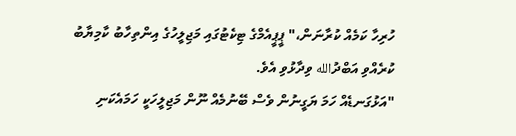ހުރިހާ ކަމެއް ކުރާނަން،" ޕީޕީއެމްގެ ޓިކެޓުގައި މަޖިލީހުގެ އިންތިހާބު ކާމިޔާބު ކުރެއްވި އަބްދުالله ވިދާޅުވި އެވެ.
"އަޅުގަނޑެއް ހަމަ ޔަގީނުން ވެސް ބޭނުމެއް ނޫން މަޖިލީހަކީ ހަމައެކަނި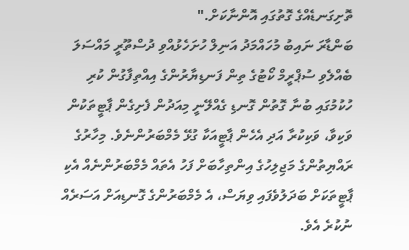ތޮށިގަނޑެއްގެ ގޮތުގައި އޮންނާކަށް."
ބަންޑާރަ ނައިބު މުހައްމަދު އަނިލް ހުށަހެޅުއްވި ދުސްތޫރީ މައްސަލަ ބެއްލެވި ސުޕްރީމް ކޯޓުގެ ތިން ފަނޑިޔާރުންގެ އިއްތިފާގުން ކުރި ހުކުމުގައި ބުނާ ގޮތުން ގޮނޑި ގެއްލޭނީ މިއަދުން ފެށިގެން ޕާޓީތަކުން ވަކިވާ، ވަކިކުރާ އަދި އެހެން ޕާޓީއަކާ ގުޅޭ މެމްބަރުންނެވެ. މިހާރުގެ ރައްޔިތުންގެ މަޖިލިހުގެ އިންތިހާބަށް ފަހު އެތައް މެމްބަރުންނެއް އެކި ޕާޓީތަކަށް ބަދަލުވެފައި ވިޔަސް، އެ މެމްބަރުންގެ ގޮނޑިއަށް އަސަރެއް ނުކުރެ އެވެ.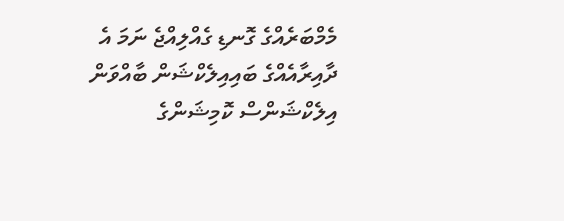މެމްބަރެއްގެ ގޮނޑި ގެއްލިއްޖެ ނަމަ އެ ދާއިރާއެއްގެ ބައިއިލެކްޝަން ބާއްވަން އިލެކްޝަންސް ކޮމިޝަންގެ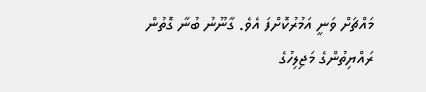މައްޗަށް ވަނީ އަމުރުކޮށްފަ އެވެ. ގާނޫނު ބުނާ ގޮތުން ރައްޔިތުންގެ މަޖިލިހުގެ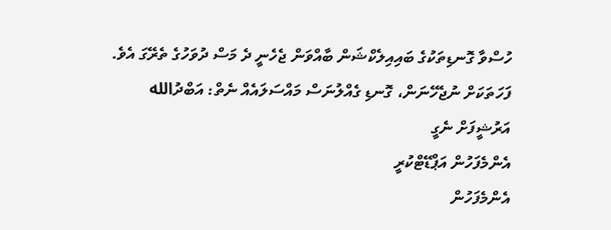ހުސްވާ ގޮނޑިތަކުގެ ބައިއިލެކްޝަން ބާއްވަން ޖެހެނީ ދެ މަސް ދުވަހުގެ ތެރޭގަ އެވެ.
ފަހަތަކަށް ނުޖެހޭނަން، ގޮނޑި ގެއްލުނަސް މައްސަލައެއް ނެތް: އަބްދުالله
އަރުޝީފަށް ނެގީ
އެންމެފަހުން އަޕްޑޭޓްކުރީ
އެންމެފަހުން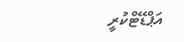އަޕްޑޭޓްކުރީ